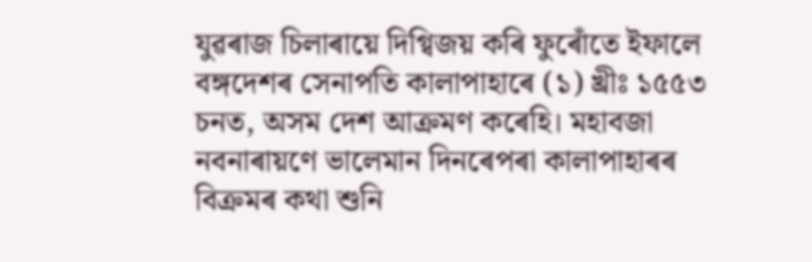যুৱৰাজ চিলাৰায়ে দিগ্বিজয় কৰি ফুৰোঁতে ইফালে বঙ্গদেশৰ সেনাপতি কালাপাহাৰে (১) খ্রীঃ ১৫৫৩ চনত, অসম দেশ আক্রমণ কৰেহি। মহাবজা নবনাৰায়ণে ভালেমান দিনৰেপৰা কালাপাহাৰৰ বিক্ৰমৰ কথা শুনি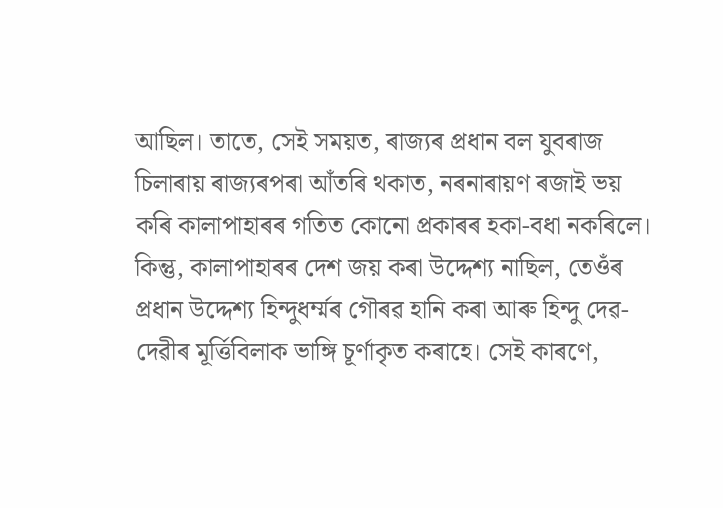আছিল। তাতে, সেই সময়ত, ৰাজ্যৰ প্রধান বল যুবৰাজ চিলাৰায় ৰাজ্যৰপৰা আঁতৰি থকাত, নৰনাৰায়ণ ৰজাই ভয় কৰি কালাপাহাৰৰ গতিত কোনো প্ৰকাৰৰ হকা-বধা নকৰিলে। কিন্তু, কালাপাহাৰৰ দেশ জয় কৰা উদ্দেশ্য নাছিল, তেওঁৰ প্ৰধান উদ্দেশ্য হিন্দুধৰ্ম্মৰ গৌৰৱ হানি কৰা আৰু হিন্দু দেৱ-দেৱীৰ মূৰ্ত্তিবিলাক ভাঙ্গি চূর্ণাকৃত কৰাহে। সেই কাৰণে,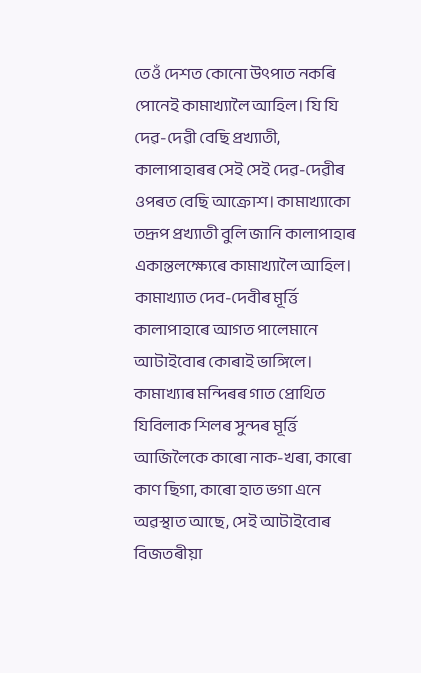তেওঁ দেশত কোনো উৎপাত নকৰি পোনেই কামাখ্যালৈ আহিল। যি যি দেৱ-দেৱী বেছি প্রখ্যাতী, কালাপাহাৰৰ সেই সেই দেৱ-দেৱীৰ ওপৰত বেছি আক্রোশ। কামাখ্যাকো তদ্রূপ প্রখ্যাতী বুলি জানি কালাপাহাৰ একান্তলক্ষ্যেৰে কামাখ্যালৈ আহিল। কামাখ্যাত দেব-দেবীৰ মূৰ্ত্তি কালাপাহাৰে আগত পালেমানে আটাইবোৰ কোৰাই ভাঙ্গিলে। কামাখ্যাৰ মন্দিৰৰ গাত প্রোথিত যিবিলাক শিলৰ সুন্দৰ মূর্ত্তি আজিলৈকে কাৰো নাক-খৰা, কাৰো কাণ ছিগা, কাৰো হাত ভগা এনে অৱস্থাত আছে, সেই আটাইবোৰ বিজতৰীয়া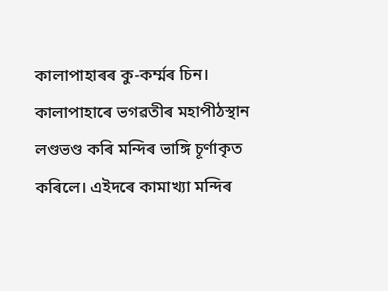কালাপাহাৰৰ কু-কৰ্ম্মৰ চিন। কালাপাহাৰে ভগৱতীৰ মহাপীঠস্থান লণ্ডভণ্ড কৰি মন্দিৰ ভাঙ্গি চূর্ণাকৃত কৰিলে। এইদৰে কামাখ্যা মন্দিৰ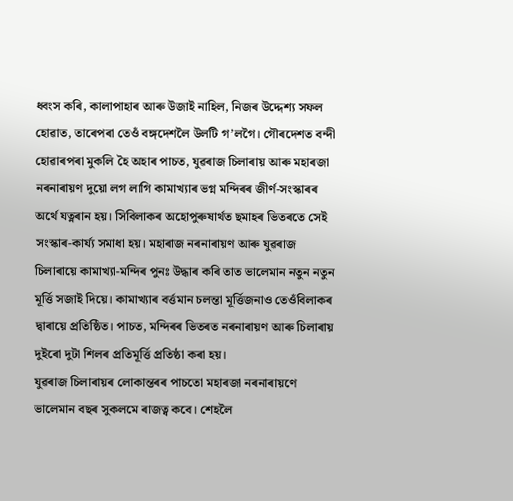ধ্বংস কৰি, কালাপাহাৰ আৰু উজাই নাহিল, নিজৰ উদ্দেশ্য সফল হোৱাত, তাৰেপৰা তেওঁ বঙ্গদেশলৈ উলটি গ’লগৈ। গৌৰদেশত বন্দী হোৱাৰপৰা মুকলি হৈ অহাৰ পাচত, যুৱৰাজ চিলাৰায় আৰু মহাৰজা নৰনাৰায়ণ দুয়ো লগ লাগি কামাখ্যাৰ ভগ্ন মন্দিৰৰ জীৰ্ণ-সংস্কাৰৰ অর্থে যত্নৰান হয়। সিবিলাকৰ অহোপুৰুষাৰ্থত ছমাহৰ ভিতৰতে সেই সংস্কাৰ-কাৰ্য্য সমাধা হয়। মহাৰাজ নৰনাৰায়ণ আৰু যুৱৰাজ চিলাৰায়ে কামাখ্যা-মন্দিৰ পুনঃ উদ্ধাৰ কৰি তাত ভালেমান নতুন নতুন মূর্ত্তি সজাই দিয়ে। কামাখ্যাৰ বৰ্ত্তমান চলন্তা মূর্ত্তিজনাও তেওঁবিলাকৰ দ্বাৰায়ে প্রতিষ্ঠিত। পাচত, মন্দিৰৰ ভিতৰত নৰনাৰায়ণ আৰু চিলাৰায় দুইৰো দুটা শিলৰ প্ৰতিমূৰ্ত্তি প্রতিষ্ঠা কৰা হয়।
যুৱৰাজ চিলাৰায়ৰ লোকান্তৰৰ পাচতো মহাৰজা নৰনাৰায়ণে ভালেমান বছৰ সুকলমে ৰাজত্ব কবে। শেহলৈ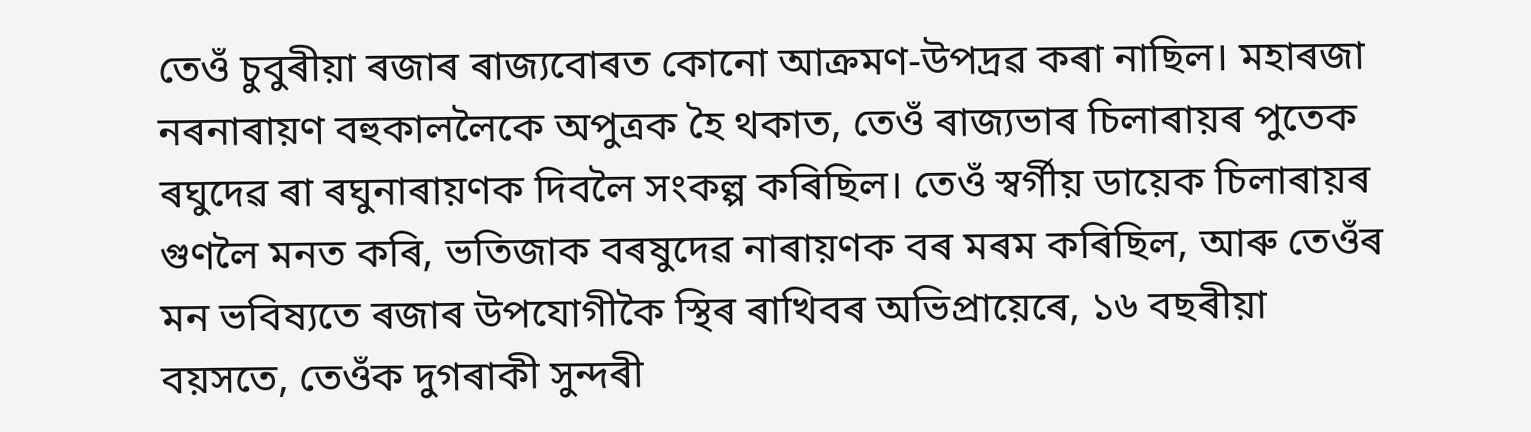তেওঁ চুবুৰীয়া ৰজাৰ ৰাজ্যবোৰত কোনো আক্রমণ-উপদ্ৰৱ কৰা নাছিল। মহাৰজা নৰনাৰায়ণ বহুকাললৈকে অপুত্রক হৈ থকাত, তেওঁ ৰাজ্যভাৰ চিলাৰায়ৰ পুতেক ৰঘুদেৱ ৰা ৰঘুনাৰায়ণক দিবলৈ সংকল্প কৰিছিল। তেওঁ স্বর্গীয় ডায়েক চিলাৰায়ৰ গুণলৈ মনত কৰি, ভতিজাক বৰষুদেৱ নাৰায়ণক বৰ মৰম কৰিছিল, আৰু তেওঁৰ মন ভবিষ্যতে ৰজাৰ উপযোগীকৈ স্থিৰ ৰাখিবৰ অভিপ্রায়েৰে, ১৬ বছৰীয়া বয়সতে, তেওঁক দুগৰাকী সুন্দৰী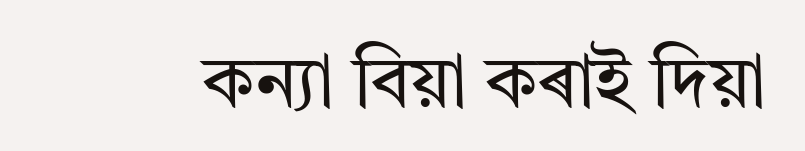কন্যা বিয়া কৰাই দিয়া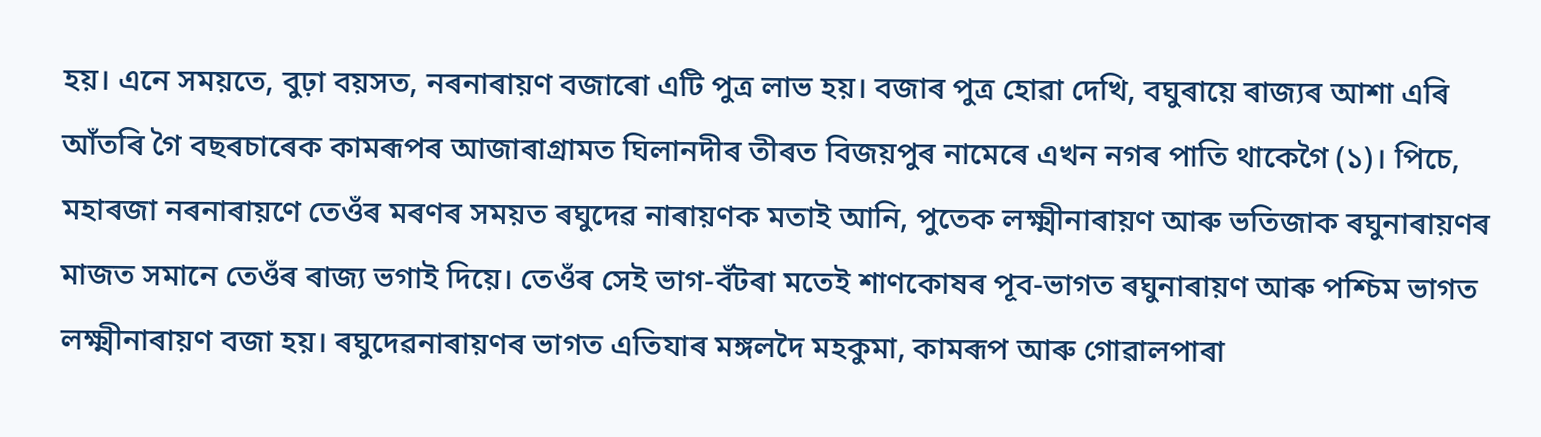হয়। এনে সময়তে, বুঢ়া বয়সত, নৰনাৰায়ণ বজাৰো এটি পুত্র লাভ হয়। বজাৰ পুত্ৰ হোৱা দেখি, বঘুৰায়ে ৰাজ্যৰ আশা এৰি আঁতৰি গৈ বছৰচাৰেক কামৰূপৰ আজাৰাগ্ৰামত ঘিলানদীৰ তীৰত বিজয়পুৰ নামেৰে এখন নগৰ পাতি থাকেগৈ (১)। পিচে, মহাৰজা নৰনাৰায়ণে তেওঁৰ মৰণৰ সময়ত ৰঘুদেৱ নাৰায়ণক মতাই আনি, পুতেক লক্ষ্মীনাৰায়ণ আৰু ভতিজাক ৰঘুনাৰায়ণৰ মাজত সমানে তেওঁৰ ৰাজ্য ভগাই দিয়ে। তেওঁৰ সেই ভাগ-বঁটৰা মতেই শাণকোষৰ পূব-ভাগত ৰঘুনাৰায়ণ আৰু পশ্চিম ভাগত লক্ষ্মীনাৰায়ণ বজা হয়। ৰঘুদেৱনাৰায়ণৰ ভাগত এতিযাৰ মঙ্গলদৈ মহকুমা, কামৰূপ আৰু গোৱালপাৰা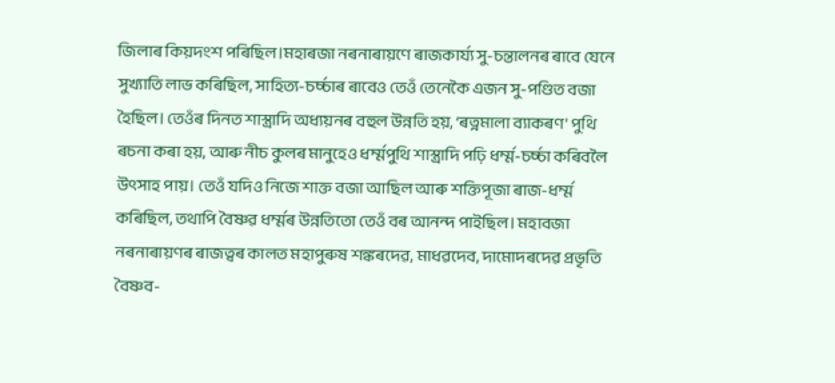জিলাৰ কিয়দংশ পৰিছিল।মহাৰজা নৰনাৰায়ণে ৰাজকাৰ্য্য সু-চন্তালনৰ ৰাবে যেনে সুখ্যাতি লাভ কৰিছিল, সাহিত্য-চর্চ্চাৰ ৰাবেও তেওঁ তেনেকৈ এজন সু-পণ্ডিত বজা হৈছিল। তেওঁৰ দিনত শাস্ত্রাদি অধ্যয়নৰ বহুল উন্নতি হয়, ‘ৰত্নমালা ব্যাকৰণ’ পুথি ৰচনা কৰা হয়, আৰু নীচ কুলৰ মানুহেও ধৰ্ম্মপুথি শাস্ত্রাদি পঢ়ি ধৰ্ম্ম-চর্চ্চা কৰিবলৈ উৎসাহ পায়। তেওঁ যদিও নিজে শাক্ত বজা আছিল আৰু শক্তিপূজা ৰাজ-ধৰ্ম্ম কৰিছিল, তথাপি বৈষ্ণৱ ধৰ্ম্মৰ উন্নতিতো তেওঁ বৰ আনন্দ পাইছিল। মহাবজা নৰনাৰায়ণৰ ৰাজত্বৰ কালত মহাপুৰুষ শঙ্কৰদেৱ, মাধৱদেব, দামোদৰদেৱ প্রভৃতি বৈষ্ণব-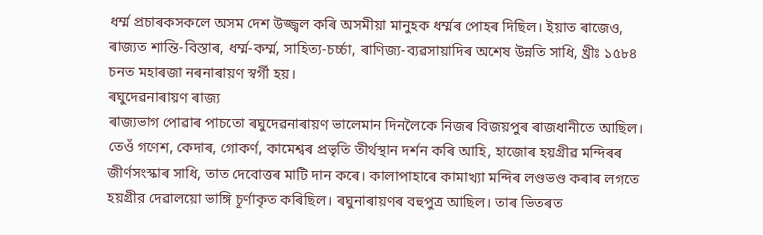ধৰ্ম্ম প্ৰচাৰকসকলে অসম দেশ উজ্জ্বল কৰি অসমীয়া মানুহক ধৰ্ম্মৰ পোহৰ দিছিল। ইয়াত ৰাজেও, ৰাজ্যত শান্তি-বিস্তাৰ, ধৰ্ম্ম-কৰ্ম্ম, সাহিত্য-চর্চ্চা, ৰাণিজ্য-ব্যৱসায়াদিৰ অশেষ উন্নতি সাধি, খ্রীঃ ১৫৮৪ চনত মহাৰজা নৰনাৰায়ণ স্বর্গী হয়।
ৰঘুদেৱনাৰায়ণ ৰাজ্য
ৰাজ্যভাগ পোৱাৰ পাচতো ৰঘুদেৱনাৰায়ণ ভালেমান দিনলৈকে নিজৰ বিজয়পুৰ ৰাজধানীতে আছিল। তেওঁ গণেশ, কেদাৰ, গোকর্ণ, কামেশ্বৰ প্ৰভৃতি তীর্থস্থান দর্শন কৰি আহি, হাজোৰ হয়গ্ৰীৱ মন্দিৰৰ জীর্ণসংস্কাৰ সাধি, তাত দেবোত্তৰ মাটি দান কৰে। কালাপাহাৰে কামাখ্যা মন্দিৰ লণ্ডভণ্ড কৰাৰ লগতে হয়গ্রীর দেৱালয়ো ভাঙ্গি চূর্ণাকৃত কৰিছিল। ৰঘুনাৰায়ণৰ বহুপুত্ৰ আছিল। তাৰ ভিতৰত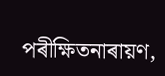পৰীক্ষিতনাৰায়ণ,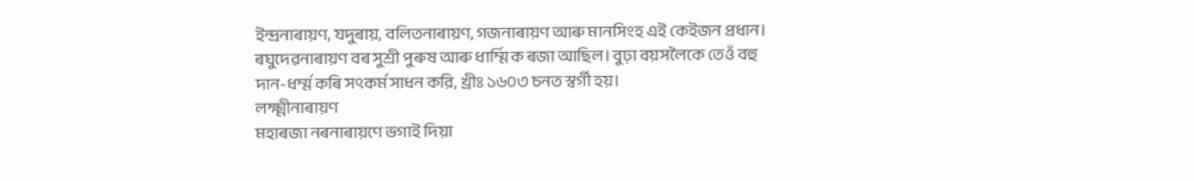ইন্দ্ৰনাৰায়ণ, যদুৰায়, বলিতনাৰায়ণ, গজনাৰায়ণ আৰু মানসিংহ এই কেইজন প্রধান। ৰঘুদেৱনাৰায়ণ বৰ সুশ্ৰী পুৰুষ আৰু ধাৰ্ম্মিক ৰজা আছিল। বুঢ়া বয়সলৈকে তেওঁ বহু দান-ধৰ্ম্ম কৰি সৎকর্ম সাধন করি, খ্রীঃ ১৬০৩ চনত স্বর্গী হয়।
লক্ষ্মীনাৰায়ণ
মহাৰজা নৰনাৰায়ণে ভগাই দিয়া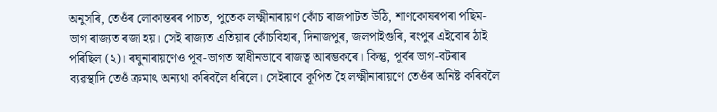অনুসৰি, তেওঁৰ লোকান্তৰৰ পাচত, পুতেক লক্ষ্মীনাৰায়ণ কোঁচ ৰাজপাটত উঠি, শাণকোষৰপৰা পছিম-ভাগ ৰাজ্যত ৰজা হয়। সেই ৰাজ্যত এতিয়াৰ কোঁচবিহাৰ, দিনাজপুৰ, জলপাইগুৰি, ৰংপুৰ এইবোৰ ঠাই পৰিছিল (২)। ৰঘুনাৰায়ণেও পূব-ভাগত স্বাধীনভাবে ৰাজত্ব আৰম্ভকৰে। কিন্তু, পূৰ্বৰ ভাগ-বটৰাৰ ব্যৱস্থাদি তেওঁ ক্ৰমাৎ অন্যথা কৰিবলৈ ধৰিলে। সেইৰাবে কূপিত হৈ লক্ষ্মীনাৰায়ণে তেওঁৰ অনিষ্ট কৰিবলৈ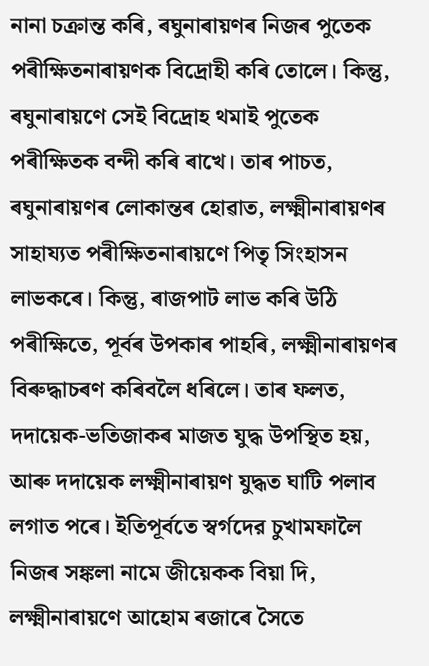নানা চক্রান্ত কৰি, ৰঘুনাৰায়ণৰ নিজৰ পুতেক পৰীক্ষিতনাৰায়ণক বিদ্রোহী কৰি তোলে। কিন্তু, ৰঘুনাৰায়ণে সেই বিদ্রোহ থমাই পুতেক পৰীক্ষিতক বন্দী কৰি ৰাখে। তাৰ পাচত, ৰঘুনাৰায়ণৰ লোকান্তৰ হোৱাত, লক্ষ্মীনাৰায়ণৰ সাহায্যত পৰীক্ষিতনাৰায়ণে পিতৃ সিংহাসন লাভকৰে। কিন্তু, ৰাজপাট লাভ কৰি উঠি পৰীক্ষিতে, পূৰ্বৰ উপকাৰ পাহৰি, লক্ষ্মীনাৰায়ণৰ বিৰুদ্ধাচৰণ কৰিবলৈ ধৰিলে। তাৰ ফলত, দদায়েক-ভতিজাকৰ মাজত যুদ্ধ উপস্থিত হয়, আৰু দদায়েক লক্ষ্মীনাৰায়ণ যুদ্ধত ঘাটি পলাব লগাত পৰে। ইতিপূৰ্বতে স্বর্গদের চুখামফালৈ নিজৰ সঙ্কলা নামে জীয়েকক বিয়া দি, লক্ষ্মীনাৰায়ণে আহোম ৰজাৰে সৈতে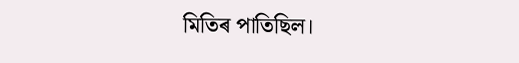মিতিৰ পাতিছিল।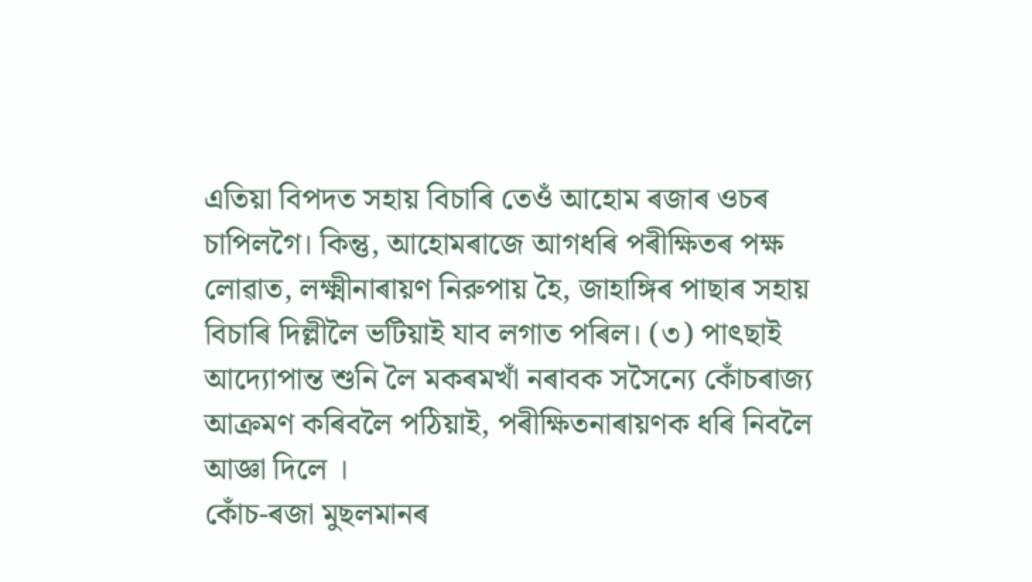এতিয়া বিপদত সহায় বিচাৰি তেওঁ আহোম ৰজাৰ ওচৰ চাপিলগৈ। কিন্তু, আহোমৰাজে আগধৰি পৰীক্ষিতৰ পক্ষ লোৱাত, লক্ষ্মীনাৰায়ণ নিরুপায় হৈ, জাহাঙ্গিৰ পাছাৰ সহায় বিচাৰি দিল্লীলৈ ভটিয়াই যাব লগাত পৰিল। (৩) পাৎছাই আদ্যোপান্ত শুনি লৈ মকৰমখাঁ নৰাবক সসৈন্যে কোঁচৰাজ্য আক্রমণ কৰিবলৈ পঠিয়াই, পৰীক্ষিতনাৰায়ণক ধৰি নিবলৈ আজ্ঞা দিলে ।
কোঁচ-ৰজা মুছলমানৰ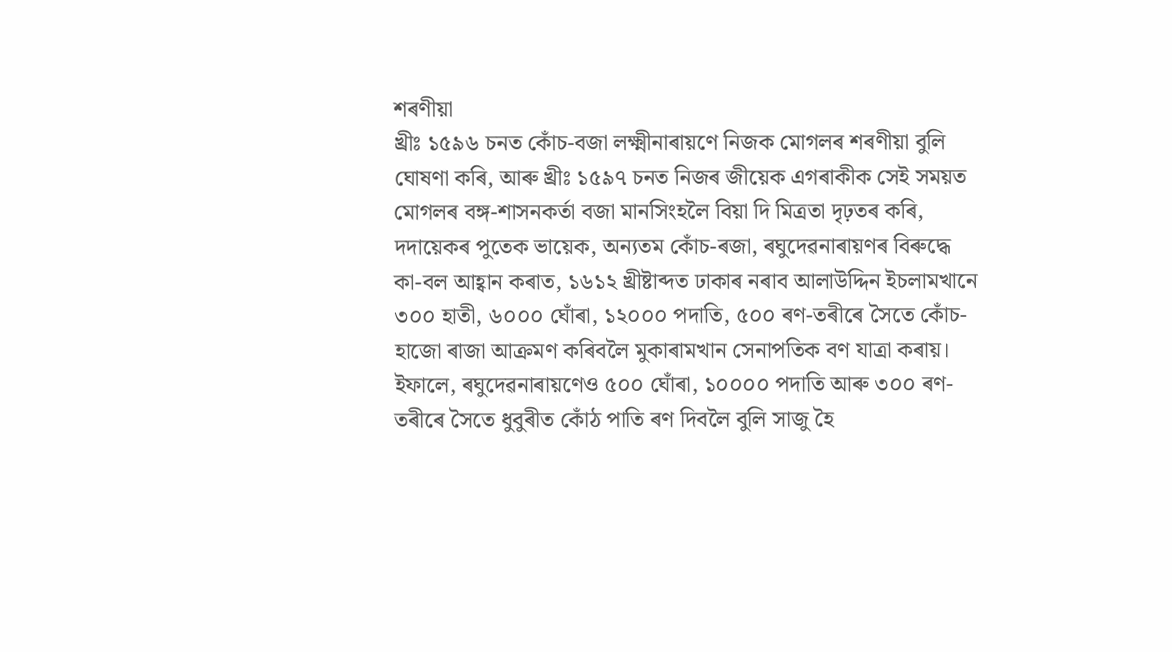শৰণীয়া
খ্রীঃ ১৫৯৬ চনত কোঁচ-বজা লক্ষ্মীনাৰায়ণে নিজক মোগলৰ শৰণীয়া বুলি ঘোষণা কৰি, আৰু খ্রীঃ ১৫৯৭ চনত নিজৰ জীয়েক এগৰাকীক সেই সময়ত মোগলৰ বঙ্গ-শাসনকর্তা বজা মানসিংহলৈ বিয়া দি মিত্রতা দৃঢ়তৰ কৰি, দদায়েকৰ পুতেক ভায়েক, অন্যতম কোঁচ-ৰজা, ৰঘুদেৱনাৰায়ণৰ বিৰুদ্ধে কা-বল আহ্বান কৰাত, ১৬১২ খ্রীষ্টাব্দত ঢাকাৰ নৰাব আলাউদ্দিন ইচলামখানে ৩০০ হাতী, ৬০০০ ঘোঁৰা, ১২০০০ পদাতি, ৫০০ ৰণ-তৰীৰে সৈতে কোঁচ-হাজো ৰাজা আক্ৰমণ কৰিবলৈ মুকাৰামখান সেনাপতিক বণ যাত্ৰা কৰায়। ইফালে, ৰঘুদেৱনাৰায়ণেও ৫০০ ঘোঁৰা, ১০০০০ পদাতি আৰু ৩০০ ৰণ-তৰীৰে সৈতে ধুবুৰীত কোঁঠ পাতি ৰণ দিবলৈ বুলি সাজু হৈ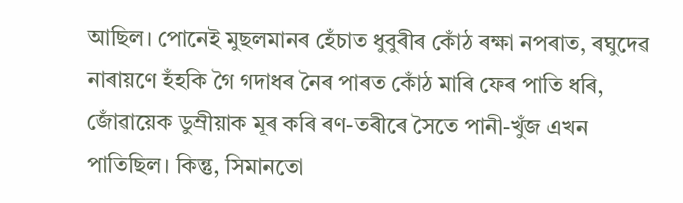আছিল। পোনেই মুছলমানৰ হেঁচাত ধুবুৰীৰ কোঁঠ ৰক্ষা নপৰাত, ৰঘুদেৱ নাৰায়ণে হঁহকি গৈ গদাধৰ নৈৰ পাৰত কোঁঠ মাৰি ফেৰ পাতি ধৰি, জোঁৱায়েক ডুম্ৰীয়াক মূৰ কৰি ৰণ-তৰীৰে সৈতে পানী-খুঁজ এখন পাতিছিল। কিন্তু, সিমানতো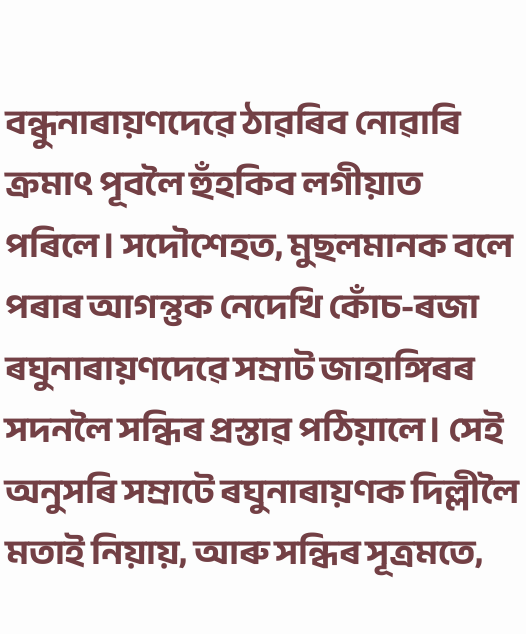বন্ধুনাৰায়ণদেৱে ঠাৱৰিব নোৱাৰি ক্ৰমাৎ পূবলৈ হুঁহকিব লগীয়াত পৰিলে। সদৌশেহত, মুছলমানক বলে পৰাৰ আগন্তুক নেদেখি কোঁচ-ৰজা ৰঘুনাৰায়ণদেৱে সম্রাট জাহাঙ্গিৰৰ সদনলৈ সন্ধিৰ প্ৰস্তাৱ পঠিয়ালে। সেই অনুসৰি সম্রাটে ৰঘুনাৰায়ণক দিল্লীলৈ মতাই নিয়ায়, আৰু সন্ধিৰ সূত্রমতে,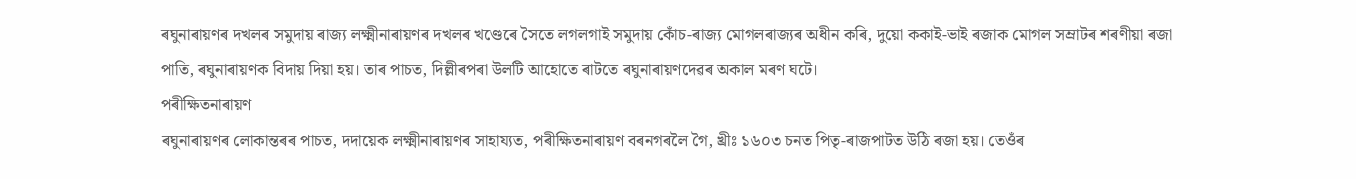ৰঘুনাৰায়ণৰ দখলৰ সমুদায় ৰাজ্য লক্ষ্মীনাৰায়ণৰ দখলৰ খণ্ডেৰে সৈতে লগলগাই সমুদায় কোঁচ-ৰাজ্য মোগলৰাজ্যৰ অধীন কৰি, দুয়ো ককাই-ভাই ৰজাক মোগল সম্ৰাটৰ শৰণীয়া ৰজা পাতি, ৰঘুনাৰায়ণক বিদায় দিয়া হয়। তাৰ পাচত, দিল্লীৰপৰা উলটি আহোতে ৰাটতে ৰঘুনাৰায়ণদেৱৰ অকাল মৰণ ঘটে।
পৰীক্ষিতনাৰায়ণ
ৰঘুনাৰায়ণৰ লোকান্তৰৰ পাচত, দদায়েক লক্ষ্মীনাৰায়ণৰ সাহায্যত, পৰীক্ষিতনাৰায়ণ বৰনগৰলৈ গৈ, খ্রীঃ ১৬০৩ চনত পিতৃ-ৰাজপাটত উঠি ৰজা হয়। তেওঁৰ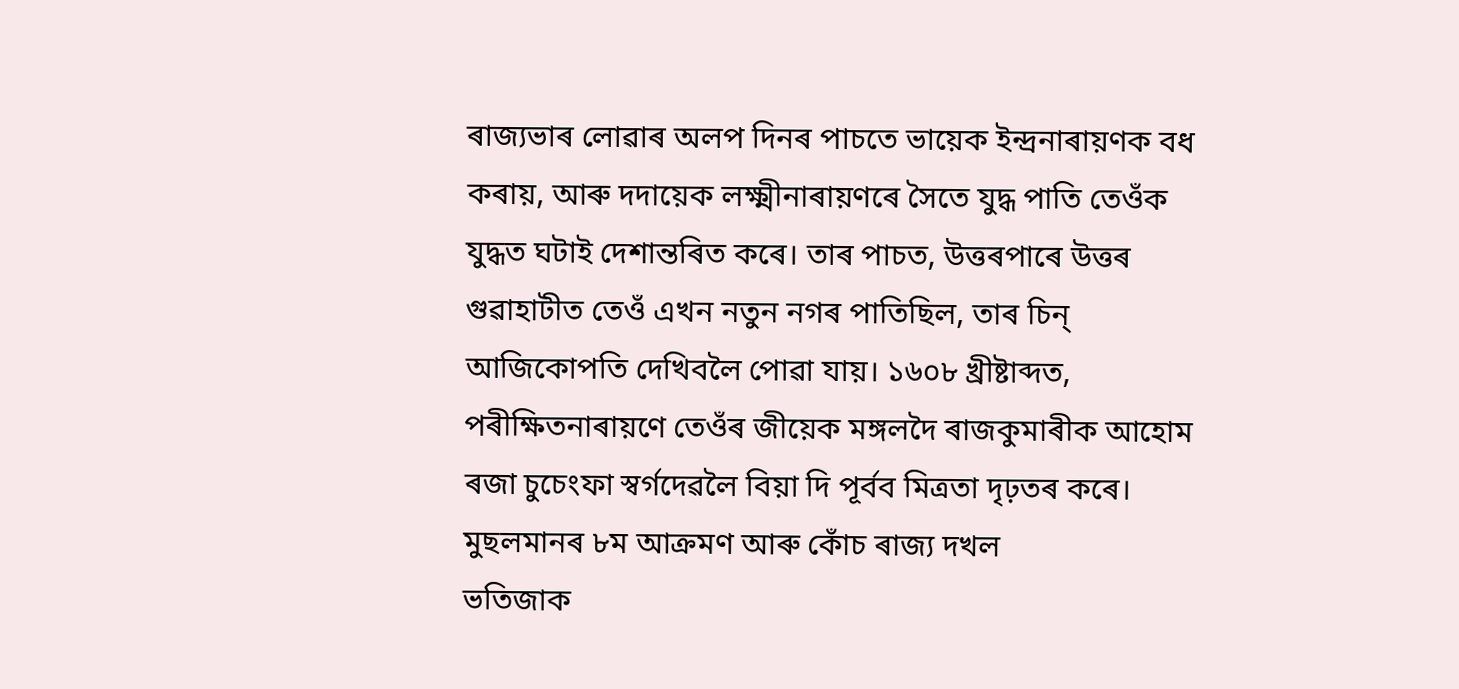ৰাজ্যভাৰ লোৱাৰ অলপ দিনৰ পাচতে ভায়েক ইন্দ্ৰনাৰায়ণক বধ কৰায়, আৰু দদায়েক লক্ষ্মীনাৰায়ণৰে সৈতে যুদ্ধ পাতি তেওঁক যুদ্ধত ঘটাই দেশান্তৰিত কৰে। তাৰ পাচত, উত্তৰপাৰে উত্তৰ গুৱাহাটীত তেওঁ এখন নতুন নগৰ পাতিছিল, তাৰ চিন্ আজিকোপতি দেখিবলৈ পোৱা যায়। ১৬০৮ খ্ৰীষ্টাব্দত, পৰীক্ষিতনাৰায়ণে তেওঁৰ জীয়েক মঙ্গলদৈ ৰাজকুমাৰীক আহোম ৰজা চুচেংফা স্বৰ্গদেৱলৈ বিয়া দি পূর্বব মিত্ৰতা দৃঢ়তৰ কৰে।
মুছলমানৰ ৮ম আক্ৰমণ আৰু কোঁচ ৰাজ্য দখল
ভতিজাক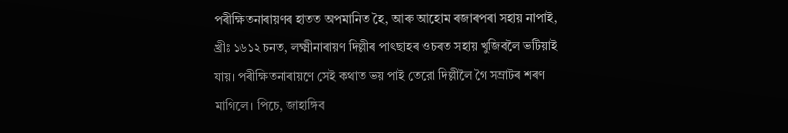পৰীক্ষিতনাৰায়ণৰ হাতত অপমানিত হৈ, আৰু আহোম ৰজাৰপৰা সহায় নাপাই, খ্রীঃ ১৬১২ চনত, লক্ষ্মীনাৰায়ণ দিল্লীৰ পাৎছাহৰ ওচৰত সহায় খুজিবলৈ ভটিয়াই যায়। পৰীক্ষিতনাৰায়ণে সেই কথাত ভয় পাই তেরো দিল্লীলৈ গৈ সম্ৰাটৰ শৰণ মাগিলে। পিচে, জাহাঙ্গিব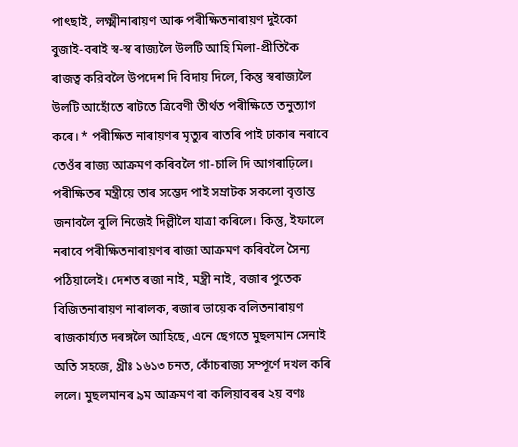পাৎছাই, লক্ষ্মীনাৰায়ণ আৰু পৰীক্ষিতনাৰায়ণ দুইকো বুজাই-বৰাই স্ব-স্ব ৰাজ্যলৈ উলটি আহি মিলা-প্রীতিকৈ ৰাজত্ব করিবলৈ উপদেশ দি বিদায় দিলে, কিন্তু স্বৰাজ্যলৈ উলটি আহোঁতে ৰাটতে ত্রিবেণী তীৰ্থত পৰীক্ষিতে তনুত্যাগ কৰে। * পৰীক্ষিত নাৰায়ণৰ মৃত্যুৰ ৰাতৰি পাই ঢাকাৰ নৰাবে তেওঁৰ ৰাজ্য আক্ৰমণ কৰিবলৈ গা-চালি দি আগৰাঢ়িলে। পৰীক্ষিতৰ মন্ত্ৰীয়ে তাৰ সম্ভেদ পাই সম্রাটক সকলো বৃত্তান্ত জনাবলৈ বুলি নিজেই দিল্লীলৈ যাত্রা কৰিলে। কিন্তু, ইফালে নৰাবে পৰীক্ষিতনাৰায়ণৰ ৰাজা আক্ৰমণ কৰিবলৈ সৈন্য পঠিয়ালেই। দেশত ৰজা নাই, মন্ত্রী নাই, বজাৰ পুতেক বিজিতনাৰায়ণ নাৰালক, ৰজাৰ ভায়েক বলিতনাৰায়ণ ৰাজকাৰ্য্যত দৰঙ্গলৈ আহিছে, এনে ছেগতে মুছলমান সেনাই অতি সহজে, খ্রীঃ ১৬১৩ চনত, কোঁচৰাজ্য সম্পূর্ণে দখল কৰি ললে। মুছলমানৰ ৯ম আক্ৰমণ ৰা কলিয়াবৰৰ ২য় বণঃ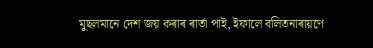মুছলমানে দেশ জয় কৰাৰ ৰার্তা পাই, ইফালে বলিতনাৰায়ণে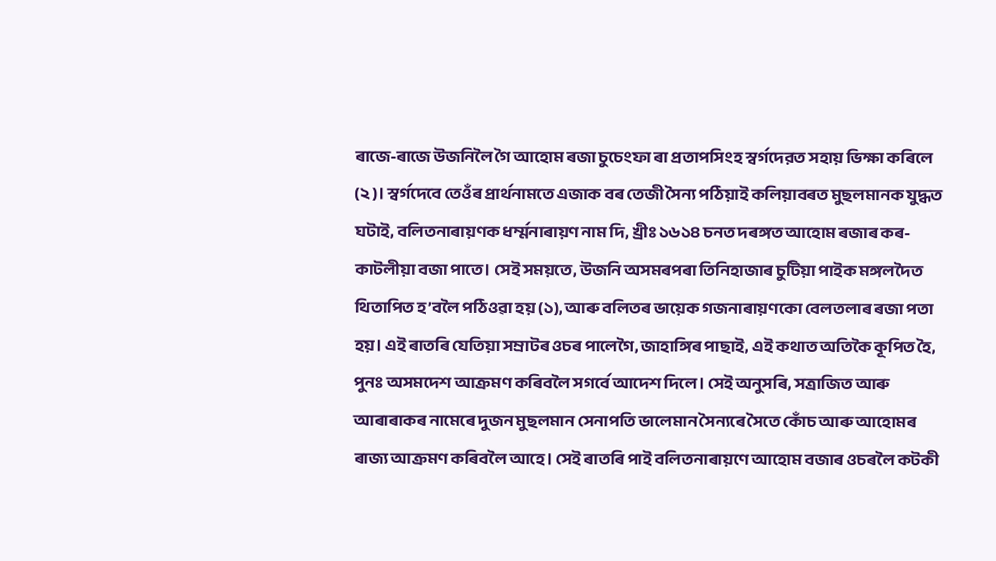ৰাজে-ৰাজে উজনিলৈ গৈ আহোম ৰজা চুচেংফা ৰা প্রতাপসিংহ স্বর্গদেরত সহায় ভিক্ষা কৰিলে (২)। স্বর্গদেবে তেওঁৰ প্রার্থনামতে এজাক বৰ তেজী সৈন্য পঠিয়াই কলিয়াবৰত মুছলমানক যুদ্ধত ঘটাই, বলিতনাৰায়ণক ধৰ্ম্মনাৰায়ণ নাম দি, খ্রীঃ ১৬১৪ চনত দৰঙ্গত আহোম ৰজাৰ কৰ-কাটলীয়া বজা পাতে। সেই সময়তে, উজনি অসমৰপৰা তিনিহাজাৰ চুটিয়া পাইক মঙ্গলদৈত থিতাপিত হ’বলৈ পঠিওৱা হয় (১), আৰু বলিতৰ ভায়েক গজনাৰায়ণকো বেলতলাৰ ৰজা পতা হয়। এই ৰাতৰি যেতিয়া সম্রাটৰ ওচৰ পালেগৈ, জাহাঙ্গিৰ পাছাই, এই কথাত অতিকৈ কূপিত হৈ, পুনঃ অসমদেশ আক্রমণ কৰিবলৈ সগর্বে আদেশ দিলে। সেই অনুসৰি, সত্রাজিত আৰু আৰাৰাকৰ নামেৰে দুজন মুছলমান সেনাপতি ভালেমান সৈন্যৰে সৈতে কোঁচ আৰু আহোমৰ ৰাজ্য আক্রমণ কৰিবলৈ আহে। সেই ৰাতৰি পাই বলিতনাৰায়ণে আহোম বজাৰ ওচৰলৈ কটকী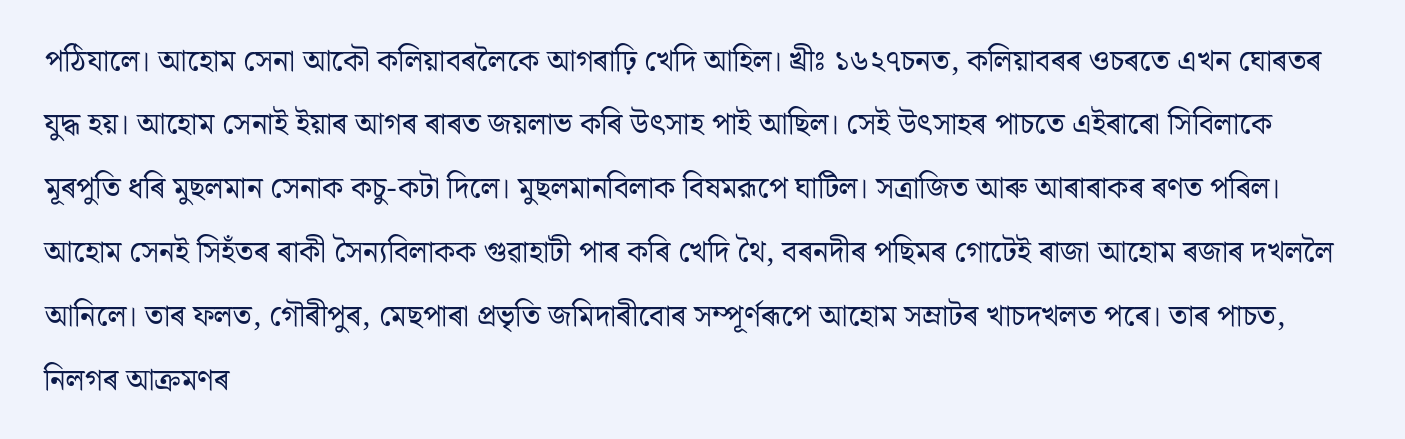পঠিযালে। আহোম সেনা আকৌ কলিয়াবৰলৈকে আগৰাঢ়ি খেদি আহিল। খ্রীঃ ১৬২৭চনত, কলিয়াবৰৰ ওচৰতে এখন ঘোৰতৰ যুদ্ধ হয়। আহোম সেনাই ইয়াৰ আগৰ ৰাৰত জয়লাভ কৰি উৎসাহ পাই আছিল। সেই উৎসাহৰ পাচতে এইৰাৰো সিবিলাকে মূৰপুতি ধৰি মুছলমান সেনাক কচু-কটা দিলে। মুছলমানবিলাক বিষমরূপে ঘাটিল। সত্রাজিত আৰু আৰাৰাকৰ ৰণত পৰিল। আহোম সেনই সিহঁতৰ ৰাকী সৈন্যবিলাকক গুৱাহাটী পাৰ কৰি খেদি থৈ, বৰনদীৰ পছিমৰ গোটেই ৰাজা আহোম ৰজাৰ দখললৈ আনিলে। তাৰ ফলত, গৌৰীপুৰ, মেছপাৰা প্রভৃতি জমিদাৰীবোৰ সম্পূৰ্ণৰূপে আহোম সম্ৰাটৰ খাচদখলত পৰে। তাৰ পাচত, নিলগৰ আক্ৰমণৰ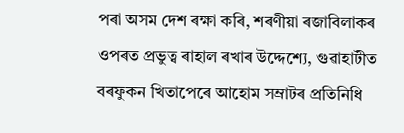পৰা অসম দেশ ৰক্ষা কৰি, শৰণীয়া ৰজাবিলাকৰ ওপৰত প্রভুত্ব ৰাহাল ৰখাৰ উদ্দেশ্যে, গুৱাহাটীত বৰফুকন খিতাপেৰে আহোম সম্রাটৰ প্রতিনিধি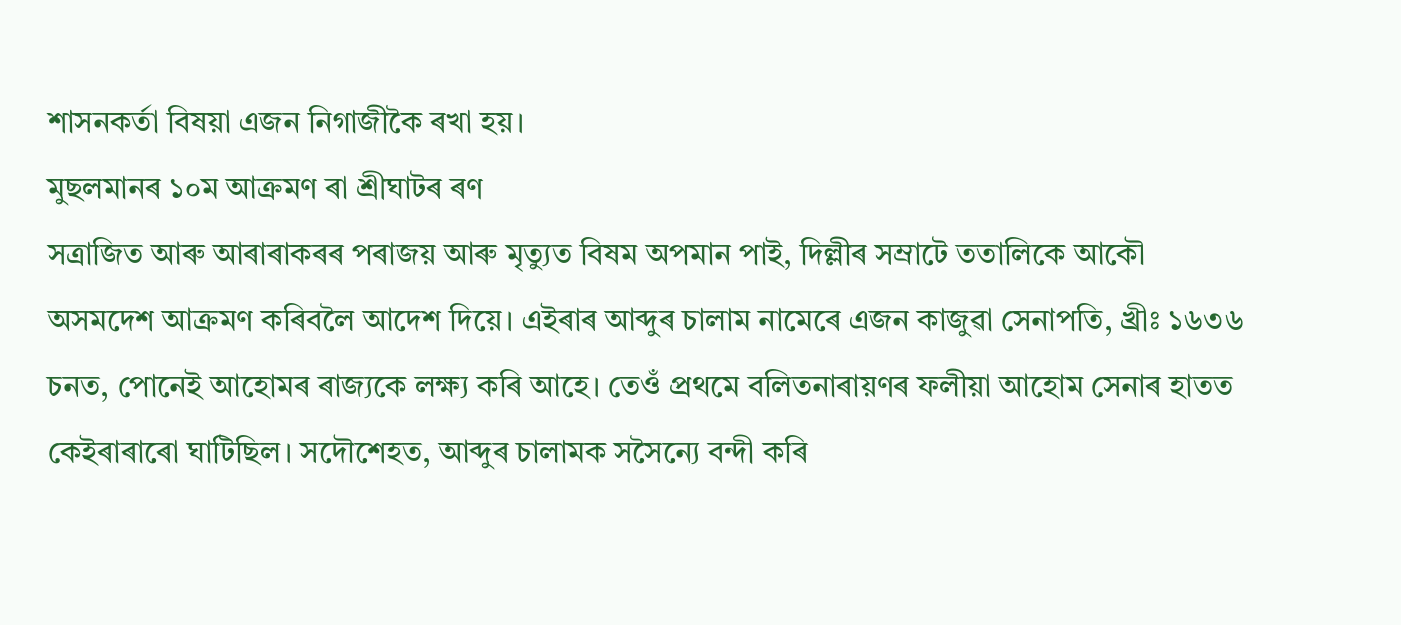শাসনকর্তা বিষয়া এজন নিগাজীকৈ ৰখা হয়।
মুছলমানৰ ১০ম আক্রমণ ৰা শ্রীঘাটৰ ৰণ
সত্ৰাজিত আৰু আৰাৰাকৰৰ পৰাজয় আৰু মৃত্যুত বিষম অপমান পাই, দিল্লীৰ সম্রাটে ততালিকে আকৌ অসমদেশ আক্রমণ কৰিবলৈ আদেশ দিয়ে। এইৰাৰ আব্দুৰ চালাম নামেৰে এজন কাজুৱা সেনাপতি, খ্রীঃ ১৬৩৬ চনত, পোনেই আহোমৰ ৰাজ্যকে লক্ষ্য কৰি আহে। তেওঁ প্রথমে বলিতনাৰায়ণৰ ফলীয়া আহোম সেনাৰ হাতত কেইৰাৰাৰো ঘাটিছিল। সদৌশেহত, আব্দুৰ চালামক সসৈন্যে বন্দী কৰি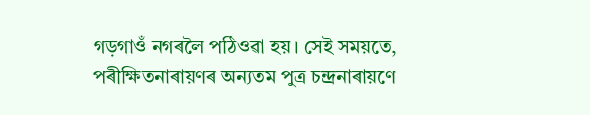গড়গাওঁ নগৰলৈ পঠিওৱা হয়। সেই সময়তে, পৰীক্ষিতনাৰায়ণৰ অন্যতম পুত্ৰ চন্দ্ৰনাৰায়ণে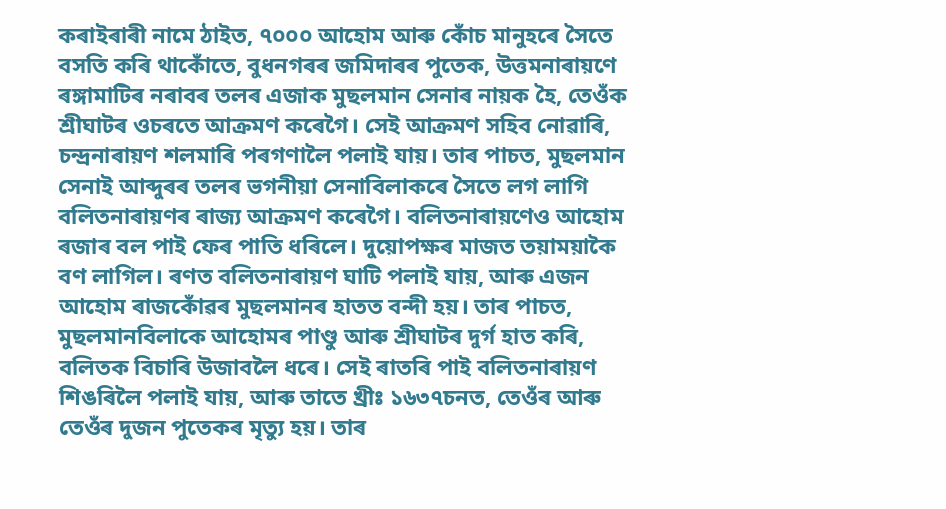কৰাইৰাৰী নামে ঠাইত, ৭০০০ আহোম আৰু কোঁচ মানুহৰে সৈতে বসতি কৰি থাকোঁতে, বুধনগৰৰ জমিদাৰৰ পুতেক, উত্তমনাৰায়ণে ৰঙ্গামাটিৰ নৰাবৰ তলৰ এজাক মুছলমান সেনাৰ নায়ক হৈ, তেওঁক শ্রীঘাটৰ ওচৰতে আক্রমণ কৰেগৈ। সেই আক্রমণ সহিব নোৱাৰি, চন্দ্ৰনাৰায়ণ শলমাৰি পৰগণালৈ পলাই যায়। তাৰ পাচত, মুছলমান সেনাই আব্দুৰৰ তলৰ ভগনীয়া সেনাবিলাকৰে সৈতে লগ লাগি বলিতনাৰায়ণৰ ৰাজ্য আক্রমণ কৰেগৈ। বলিতনাৰায়ণেও আহোম ৰজাৰ বল পাই ফেৰ পাতি ধৰিলে। দুয়োপক্ষৰ মাজত তয়াময়াকৈ বণ লাগিল। ৰণত বলিতনাৰায়ণ ঘাটি পলাই যায়, আৰু এজন আহোম ৰাজকোঁৱৰ মুছলমানৰ হাতত বন্দী হয়। তাৰ পাচত, মুছলমানবিলাকে আহোমৰ পাণ্ডু আৰু শ্রীঘাটৰ দুৰ্গ হাত কৰি, বলিতক বিচাৰি উজাবলৈ ধৰে। সেই ৰাতৰি পাই বলিতনাৰায়ণ শিঙৰিলৈ পলাই যায়, আৰু তাতে খ্রীঃ ১৬৩৭চনত, তেওঁৰ আৰু তেওঁৰ দুজন পুতেকৰ মৃত্যু হয়। তাৰ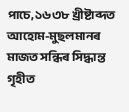পাচে, ১৬৩৮ খ্রীষ্টাব্দত আহোম-মুছলমানৰ মাজত সন্ধিৰ সিদ্ধান্ত গৃহীত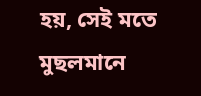হয়, সেই মতে মুছলমানে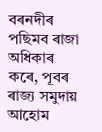বৰনদীৰ পছিমব ৰাজা অধিকাৰ কৰে, পূবৰ ৰাজ্য সমুদায় আহোম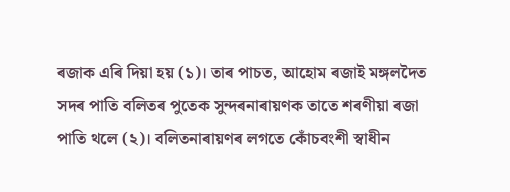ৰজাক এৰি দিয়া হয় (১)। তাৰ পাচত, আহোম ৰজাই মঙ্গলদৈত সদৰ পাতি বলিতৰ পুতেক সুন্দৰনাৰায়ণক তাতে শৰণীয়া ৰজা পাতি থলে (২)। বলিতনাৰায়ণৰ লগতে কোঁচবংশী স্বাধীন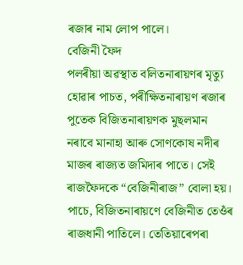ৰজাৰ নাম লোপ পালে।
বেজিনী ফৈদ
পলৰীয়া অৱস্থাত বলিতনাৰায়ণৰ মৃত্যু হোৱাৰ পাচত, পৰীক্ষিতনাৰায়ণ ৰজাৰ পুতেক বিজিতনাৰায়ণক মুছলমান নৰাবে মানাহা আৰু সোণকোষ নদীৰ মাজৰ ৰাজ্যত জমিদাৰ পাতে। সেই ৰাজফৈদকে “বেজিনীৰাজ” বোলা হয়। পাচে, বিজিতনাৰায়ণে বেজিনীত তেওঁৰ ৰাজধানী পাতিলে। তেতিয়াৰেপৰা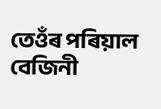তেওঁৰ পৰিয়াল বেজিনী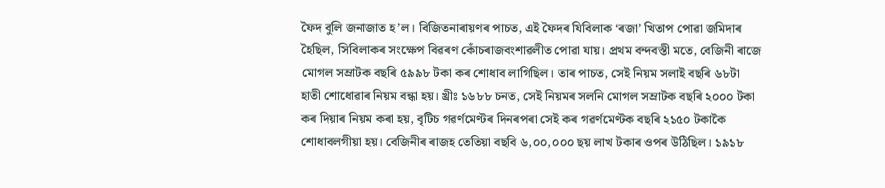ফৈদ বুলি জনাজাত হ’ল। বিজিতনাৰায়ণৰ পাচত, এই ফৈদৰ যিবিলাক ‘ৰজা’ খিতাপ পোৱা জমিদাৰ হৈছিল, সিবিলাকৰ সংক্ষেপ বিৱৰণ কোঁচৰাজবংশাৱলীত পোৱা যায়। প্রথম বন্দবস্তী মতে, বেজিনী ৰাজে মোগল সম্রাটক বছৰি ৫৯৯৮ টকা কৰ শোধাব লাগিছিল। তাৰ পাচত, সেই নিয়ম সলাই বছৰি ৬৮টা হাতী শোধোৱাৰ নিয়ম বন্ধা হয়। খ্রীঃ ১৬৮৮ চনত, সেই নিয়মৰ সলনি মোগল সম্রাটক বছৰি ২০০০ টকা কৰ দিয়াৰ নিয়ম কৰা হয়, বৃটিচ গৱৰ্ণমেণ্টৰ দিনৰপৰা সেই কৰ গৱৰ্ণমেণ্টক বছৰি ২১৫০ টকাকৈ শোধাবলগীয়া হয়। বেজিনীৰ ৰাজহ তেতিয়া বছবি ৬,০০,০০০ ছয় লাখ টকাৰ ওপৰ উঠিছিল। ১৯১৮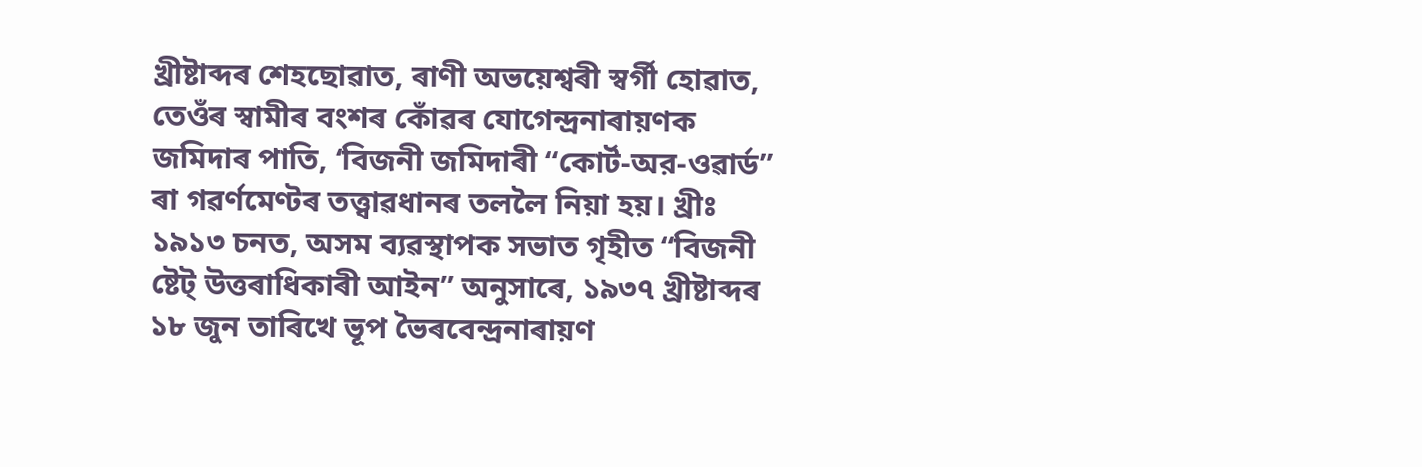খ্রীষ্টাব্দৰ শেহছোৱাত, ৰাণী অভয়েশ্বৰী স্বর্গী হোৱাত, তেওঁৰ স্বামীৰ বংশৰ কোঁৱৰ যোগেন্দ্ৰনাৰায়ণক জমিদাৰ পাতি, ‘বিজনী জমিদাৰী “কোর্ট-অর-ওৱার্ড” ৰা গৱৰ্ণমেণ্টৰ তত্ত্বাৱধানৰ তললৈ নিয়া হয়। খ্রীঃ ১৯১৩ চনত, অসম ব্যৱস্থাপক সভাত গৃহীত “বিজনী ষ্টেট্ উত্তৰাধিকাৰী আইন” অনুসাৰে, ১৯৩৭ খ্ৰীষ্টাব্দৰ ১৮ জুন তাৰিখে ভূপ ভৈৰবেন্দ্ৰনাৰায়ণ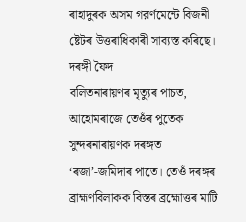ৰাহাদুৰক অসম গরর্ণমেন্টে বিজনী ষ্টেটৰ উত্তৰাধিকাৰী সাব্যস্ত কৰিছে।
দৰঙ্গী ফৈদ
বলিতনাৰায়ণৰ মৃত্যুৰ পাচত, আহোমৰাজে তেওঁৰ পুতেক সুন্দৰনাৰায়ণক দৰঙ্গত ‘ৰজা’-জমিদাৰ পাতে। তেওঁ দৰঙ্গৰ ব্ৰাহ্মণবিলাকক বিস্তৰ ব্রহ্মোত্তৰ মাটি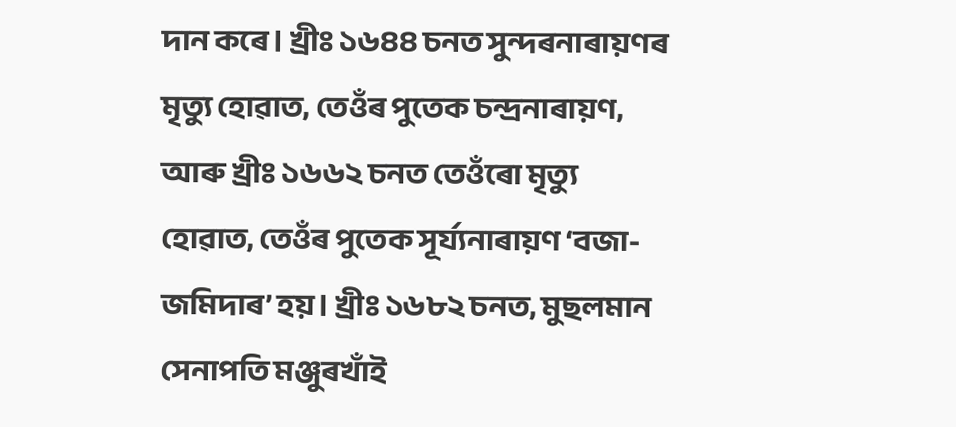দান কৰে। খ্রীঃ ১৬৪৪ চনত সুন্দৰনাৰায়ণৰ মৃত্যু হোৱাত, তেওঁৰ পুতেক চন্দ্ৰনাৰায়ণ, আৰু খ্রীঃ ১৬৬২ চনত তেওঁৰো মৃত্যু হোৱাত, তেওঁৰ পুতেক সূৰ্য্যনাৰায়ণ ‘বজা-জমিদাৰ’ হয়। খ্রীঃ ১৬৮২ চনত, মুছলমান সেনাপতি মঞ্জুৰখাঁই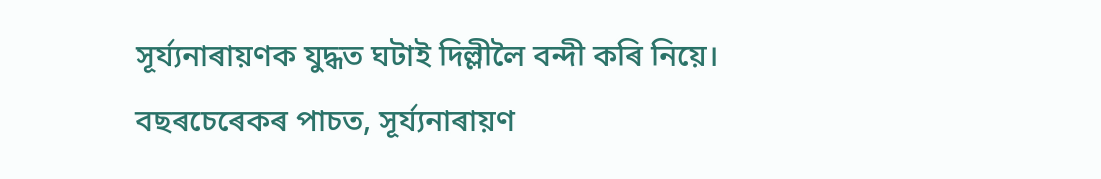সূৰ্য্যনাৰায়ণক যুদ্ধত ঘটাই দিল্লীলৈ বন্দী কৰি নিয়ে। বছৰচেৰেকৰ পাচত, সূৰ্য্যনাৰায়ণ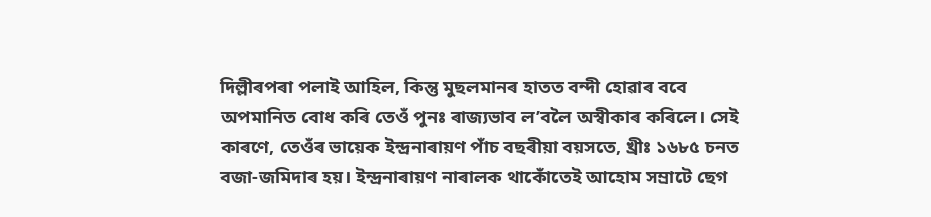দিল্লীৰপৰা পলাই আহিল, কিন্তু মুছলমানৰ হাতত বন্দী হোৱাৰ ববে অপমানিত বোধ কৰি তেওঁ পুনঃ ৰাজ্যভাব ল’বলৈ অস্বীকাৰ কৰিলে। সেই কাৰণে, তেওঁৰ ভায়েক ইন্দ্ৰনাৰায়ণ পাঁচ বছৰীয়া বয়সতে, খ্রীঃ ১৬৮৫ চনত বজা-জমিদাৰ হয়। ইন্দ্ৰনাৰায়ণ নাৰালক থাকোঁতেই আহোম সম্রাটে ছেগ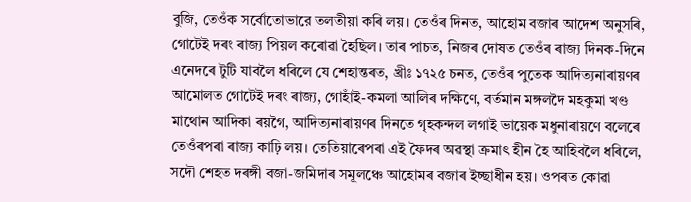বুজি, তেওঁক সর্বোতোভারে তলতীয়া কৰি লয়। তেওঁৰ দিনত, আহোম বজাৰ আদেশ অনুসৰি, গোটেই দৰং ৰাজ্য পিয়ল কৰোৱা হৈছিল। তাৰ পাচত, নিজৰ দোষত তেওঁৰ ৰাজ্য দিনক-দিনে এনেদৰে টুটি যাবলৈ ধৰিলে যে শেহান্তৰত, খ্রীঃ ১৭২৫ চনত, তেওঁৰ পুতেক আদিত্যনাৰায়ণৰ আমোলত গোটেই দৰং ৰাজ্য, গোহাঁই-কমলা আলিৰ দক্ষিণে, বর্তমান মঙ্গলদৈ মহকুমা খণ্ড মাথোন আদিকা ৰয়গৈ, আদিত্যনাৰায়ণৰ দিনতে গৃহকন্দল লগাই ভায়েক মধুনাৰায়ণে বলেৰে তেওঁৰপৰা ৰাজ্য কাঢ়ি লয়। তেতিয়াৰেপৰা এই ফৈদৰ অৱস্থা ক্ৰমাৎ হীন হৈ আহিবলৈ ধৰিলে, সদৌ শেহত দৰঙ্গী বজা-জমিদাৰ সমূলঞ্চে আহোমৰ বজাৰ ইচ্ছাধীন হয়। ওপৰত কোৱা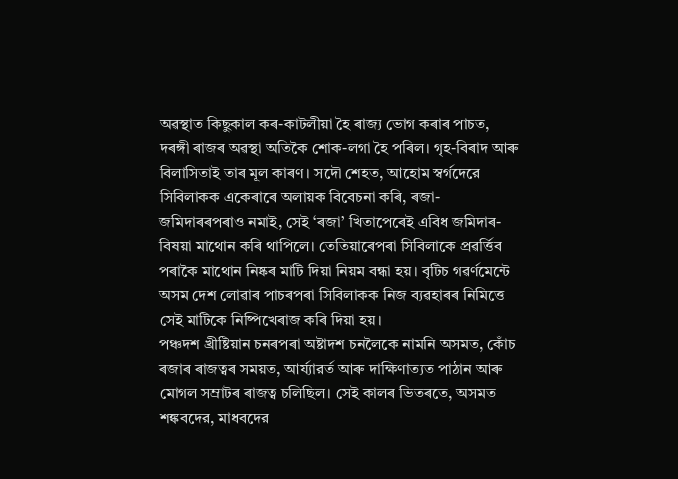অৱস্থাত কিছুকাল কৰ-কাটলীয়া হৈ ৰাজ্য ভোগ কৰাৰ পাচত, দৰঙ্গী ৰাজৰ অৱস্থা অতিকৈ শোক-লগা হৈ পৰিল। গৃহ-বিৰাদ আৰু বিলাসিতাই তাৰ মূল কাৰণ। সদৌ শেহত, আহোম স্বৰ্গদেরে সিবিলাকক একেৰাৰে অলায়ক বিবেচনা কৰি, ৰজা-জমিদাৰৰপৰাও নমাই, সেই ‘ৰজা’ খিতাপেৰেই এবিধ জমিদাৰ-বিষয়া মাথোন কৰি থাপিলে। তেতিয়াৰেপৰা সিবিলাকে প্ৰৱৰ্ত্তিব পৰাকৈ মাথোন নিষ্কৰ মাটি দিয়া নিয়ম বন্ধা হয়। বৃটিচ গৱৰ্ণমেন্টে অসম দেশ লোৱাৰ পাচৰপৰা সিবিলাকক নিজ ব্যৱহাৰৰ নিমিত্তে সেই মাটিকে নিষ্পিখেৰাজ কৰি দিয়া হয়।
পঞ্চদশ খ্রীষ্টিয়ান চনৰপৰা অষ্টাদশ চনলৈকে নামনি অসমত, কোঁচ ৰজাৰ ৰাজত্বৰ সময়ত, আৰ্য্যারর্ত আৰু দাক্ষিণাত্যত পাঠান আৰু মোগল সম্রাটৰ ৰাজত্ব চলিছিল। সেই কালৰ ভিতৰতে, অসমত শঙ্কবদের, মাধবদের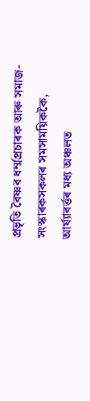প্রভৃতি বৈষ্ণব ধৰ্ম্মপ্রচাৰক আৰু সমাজ-সংস্কাৰকসকলৰ সমসাময়িককৈ, আৰ্য্যাবৰ্ত্তৰ মধ্য অঞ্চলত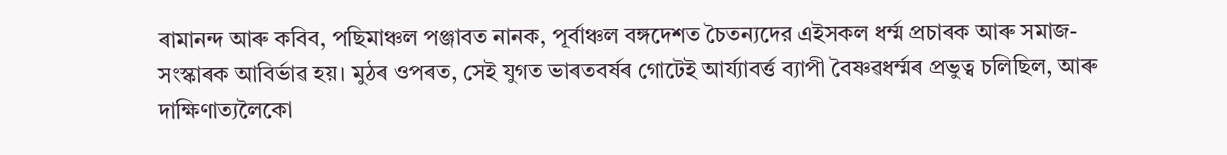ৰামানন্দ আৰু কবিব, পছিমাঞ্চল পঞ্জাবত নানক, পূর্বাঞ্চল বঙ্গদেশত চৈতন্যদের এইসকল ধৰ্ম্ম প্রচাৰক আৰু সমাজ-সংস্কাৰক আবিৰ্ভাৱ হয়। মুঠৰ ওপৰত, সেই যুগত ভাৰতবৰ্ষৰ গোটেই আৰ্য্যাবর্ত্ত ব্যাপী বৈষ্ণৱধৰ্ম্মৰ প্রভুত্ব চলিছিল, আৰু দাক্ষিণাত্যলৈকো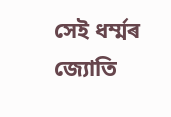সেই ধৰ্ম্মৰ জ্যোতি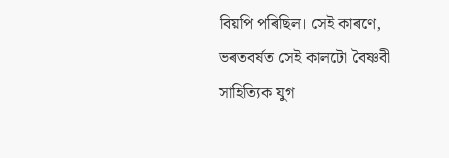বিয়পি পৰিছিল। সেই কাৰণে, ভৰতবৰ্ষত সেই কালটো বৈষ্ণবী সাহিত্যিক যুগ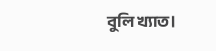বুলি খ্যাত।